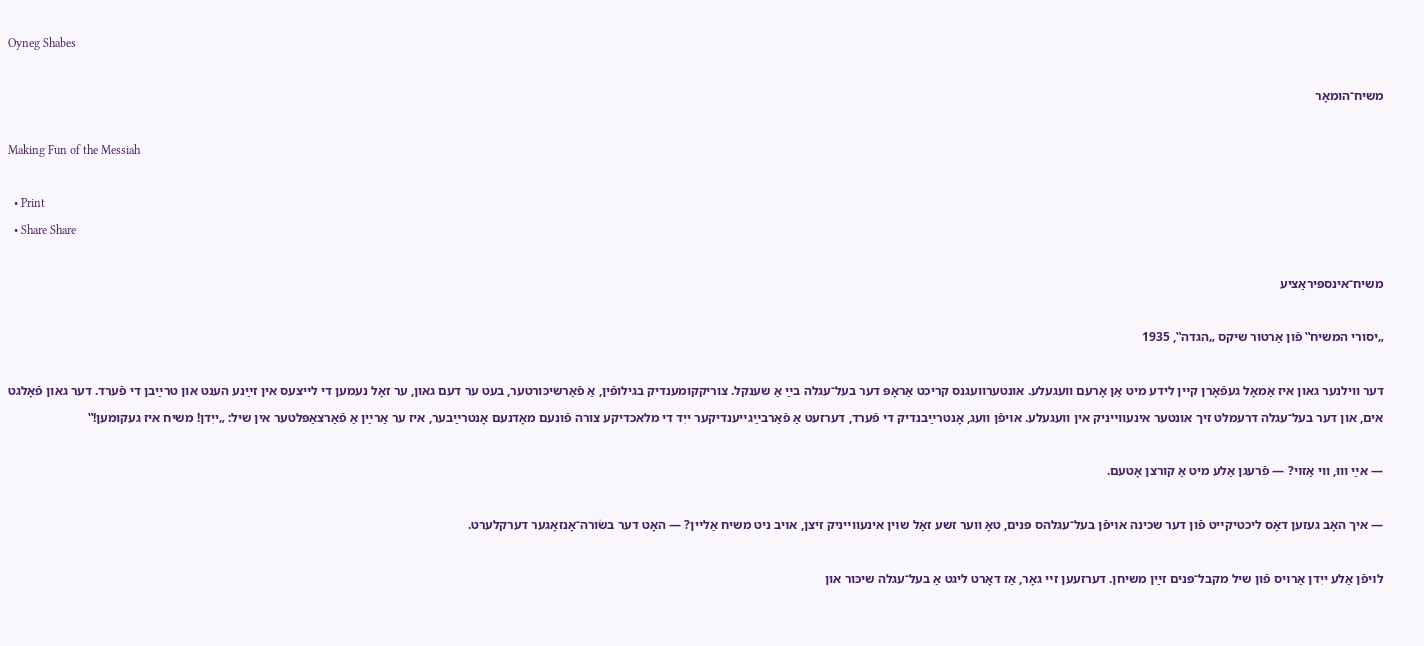Oyneg Shabes

משיח־הומאָר

Making Fun of the Messiah

  • Print
  • Share Share

משיח־אינספּיראַציע

„יסורי המשיח‟ פֿון אַרטור שיקס „הגדה‟, 1935

דער װילנער גאון איז אַמאָל געפֿאָרן קײן לידע מיט אַן אָרעם װעגעלע. אונטערװעגנס קריכט אַראָפּ דער בעל־עגלה בײַ אַ שענקל. צוריקקומענדיק בגילופֿין, אַ פֿאַרשיכּורטער, בעט ער דעם גאון, ער זאָל נעמען די לײצעס אין זײַנע הענט און טרײַבן די פֿערד. דער גאון פֿאָלגט אים, און דער בעל־עגלה דרעמלט זיך אונטער אינעװײניק אין װעגעלע. אױפֿן װעג, אָנטרײַבנדיק די פֿערד, דערזעט אַ פֿאַרבײַגײענדיקער ייִד די מלאכדיקע צורה פֿונעם מאָדנעם אָנטרײַבער, איז ער אַרײַן אַ פֿאַרצאַפּלטער אין שיל: „ייִדן! משיח איז געקומען!‟

— אײַ װוּ, װי אַזױ? — פֿרעגן אַלע מיט אַ קורצן אָטעם.

— איך האָב געזען דאָס ליכטיקײט פֿון דער שכינה אױפֿן בעל־עגלהס פּנים, טאָ װער זשע זאָל שױן אינעװײניק זיצן, אױב ניט משיח אַלײן? — האָט דער בשׂורה־אָנזאָגער דערקלערט.

לױפֿן אַלע ייִדן אַרױס פֿון שיל מקבל־פּנים זײַן משיחן. דערזעען זײ גאָר, אַז דאָרט ליגט אַ בעל־עגלה שיכּור און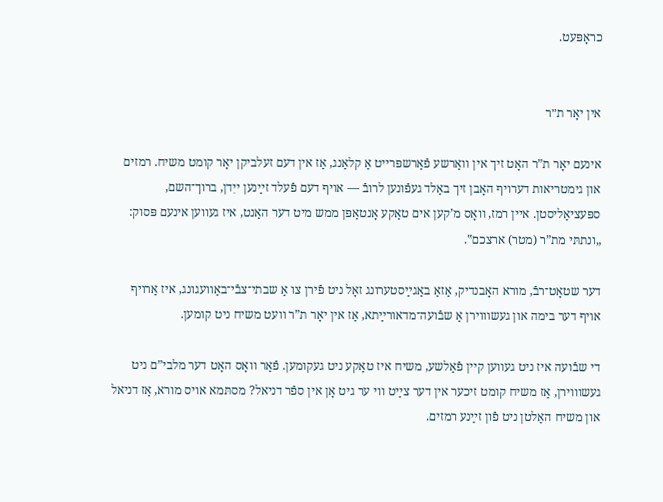כראָפּעט.


אין יאָר ת״ר

אינעם יאָר ת”ר האָט זיך אין װאַרשע פֿאַרשפּרייט אַ קלאַנג, אַז אין דעם זעלביקן יאָר קומט משיח. רמזים און גימטריאות דערױף האָבן זיך באַלד געפֿונען לרובֿ — אױף דעם פֿעלד זײַנען ייִדן, ברוך־השם, ספּעציאַליסטן. אײן רמז, װאָס מ’קען אים טאַקע אָנטאַפּן ממש מיט דער האַנט, איז געװען אינעם פּסוק: „ונתתּי מת”ר (מטר) ארצכם‟.

דער שטאָט־רבֿ, מורא האָבנדיק, אַזאַ באַגײַסטערונג זאָל ניט פֿירן צו אַ שבתי־צבֿי־באַװעגונג, איז אַרױף אױף דער בימה און געשװױרן אַ שבֿועה־מדאורײַתא, אַז אין יאָר ת”ר װעט משיח ניט קומען.

די שבֿועה איז ניט געװען קײן פֿאַלשע, משיח איז טאַקע ניט געקומען. פֿאַר װאָס האָט דער מלבי”ם ניט געשװױרן, אַז משיח קומט זיכער אין דער צײַט װי ער גיט אָן אין ספֿר דניאל? מסתּמא אױס מורא, אַז דניאל און משיח האַלטן ניט פֿון זײַנע רמזים.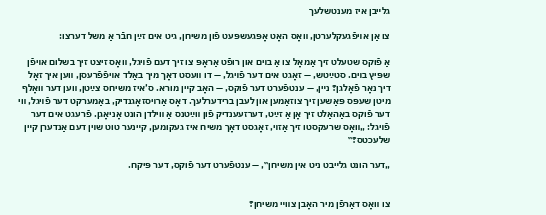גלײבן איז מענטשלעך

צו אַן אױפֿגעקלערטן, װאָס האָט אָפּגעשפּעט פֿון משיחן, גיט אים זײַן חבֿר אַ משל דערצו:

אַ פֿוקס שטעלט זיך אַמאָל צו אַ בױם און רופֿט אַראָפּ צו זיך דעם פֿױגל, װאָס זיצט זיך בשלום אױפֿן שפּיץ בױם. סטײַטש, — זאָגט אים דער פֿױגל, — דו װעסט דאָך מיך באַלד אױפֿפֿרעסן, װען איך זאָל דיך נאָר פֿאָלגן? נײן, — ענטפֿערט דער פֿוקס, — האָב קײן מורא. ס’איז משיחס צײַטן, װען דער װאָלף מיטן שעפּס פּאַשען זיך צוזאַמען און לעבן ברידערלעך. דאָס אַרױסזאָגנדיק, באַמערקט דער פֿױגל, װי דער פֿוקס באַהאַלט זיך אָן אַ זײַט, דערזעענדיק פֿון װײַטנס אַ װילדן הונט אָניאָגן. פֿרעגט אים דער פֿױגל: „װאָס שרעקסטו זיך אַזױ, זאָגסט דאָך משיח איז געקומען, קײנער טוט שױן דעם אַנדערן קײן שלעכטס?‟

„דער הונט גלײבט ניט אין משיחן‟, — ענטפֿערט דער פֿוקס, דער פּיקח.


צו װאָס דאַרפֿן מיר האָבן צװײ משיחן?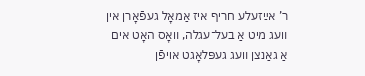ר’ אײַזעלע חריף איז אַמאָל געפֿאָרן אין װעג מיט אַ בעל־עגלה, װאָס האָט אים אַ גאַנצן װעג געפּלאָגט אױפֿן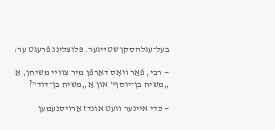בעל־עגלהסקן שטײגער. פּלוצלינג פֿרעגט ער:

— רבי, פֿאַר װאָס דאַרפֿן מיר צװײ משיחן, אַ „משיח בן־יוסף‟ און אַ „משיח בן־דוד‟?

— כּדי אײנער װעט אונדז אַרױסנעמען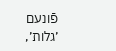פֿונעם ׳גלות׳,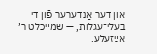און דער אַנדערער פֿון די בעלי־עגלות, — שמײכלט ר’ אײַזעלע.